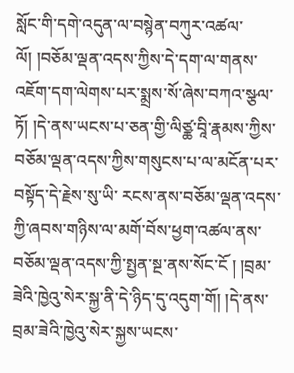སློང་གི་དགེ་འདུན་ལ་བསྙེན་བཀུར་འཚལ་ལོ། །བཅོམ་ལྡན་འདས་ཀྱིས་དེ་དག་ལ་གནས་འཇོག་དག་ལེགས་པར་སྨྲས་སོ་ཞེས་བཀའ་སྩལ་ཏོ། །དེ་ནས་ཡངས་པ་ཅན་གྱི་ལིཙྪ་བཱི་རྣམས་ཀྱིས་བཅོམ་ལྡན་འདས་ཀྱིས་གསུངས་པ་ལ་མངོན་པར་བསྟོད་དེ་རྗེས་སུ་ཡི་ རངས་ནས་བཅོམ་ལྡན་འདས་ཀྱི་ཞབས་གཉིས་ལ་མགོ་བོས་ཕྱག་འཚལ་ནས་བཅོམ་ལྡན་འདས་ཀྱི་སྤྱན་སྔ་ནས་སོང་ངོ ། །བྲམ་ཟེའི་ཁྱེའུ་སེར་སྐྱ་ནི་དེ་ཉིད་དུ་འདུག་གོ། །དེ་ནས་བྲམ་ཟེའི་ཁྱེའུ་སེར་སྐྱས་ཡངས་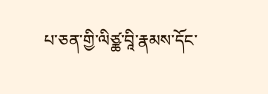པ་ཅན་གྱི་ལིཙྪ་བཱི་རྣམས་དོང་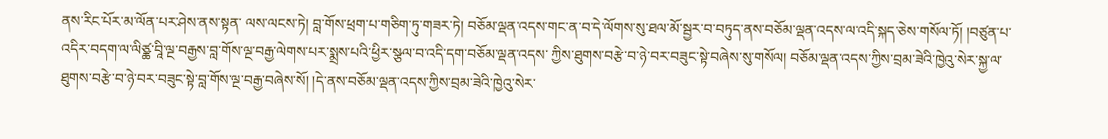ནས་རིང་པོར་མ་ལོན་པར་ཤེས་ནས་སྟན་ ལས་ལངས་ཏེ། བླ་གོས་ཕྲག་པ་གཅིག་ཏུ་གཟར་ཏེ། བཅོམ་ལྡན་འདས་གང་ན་བ་དེ་ལོགས་སུ་ཐལ་མོ་སྦྱར་བ་བཏུད་ནས་བཅོམ་ལྡན་འདས་ལ་འདི་སྐད་ཅེས་གསོལ་ཏོ། །བཙུན་པ་འདིར་བདག་ལ་ལིཙྪ་བཱི་ལྔ་བརྒྱས་བླ་གོས་ལྔ་བརྒྱ་ལེགས་པར་སྨྲས་པའི་ཕྱིར་སྩལ་བ་འདི་དག་བཅོམ་ལྡན་འདས་ ཀྱིས་ཐུགས་བརྩེ་བ་ཉེ་བར་བཟུང་སྟེ་བཞེས་སུ་གསོལ། བཅོམ་ལྡན་འདས་ཀྱིས་བྲམ་ཟེའི་ཁྱེའུ་སེར་སྐྱ་ལ་ཐུགས་བརྩེ་བ་ཉེ་བར་བཟུང་སྟེ་བླ་གོས་ལྔ་བརྒྱ་བཞེས་སོ། །དེ་ནས་བཅོམ་ལྡན་འདས་ཀྱིས་བྲམ་ཟེའི་ཁྱེའུ་སེར་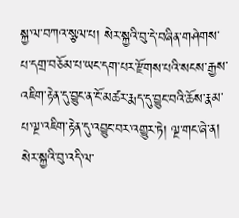སྐྱ་ལ་བཀའ་སྩལ་པ། སེར་སྐྱའི་བུ་དེ་བཞིན་གཤེགས་ པ་དགྲ་བཅོམ་པ་ཡང་དག་པར་རྫོགས་པའི་སངས་རྒྱས་འཇིག་རྟེན་དུ་བྱུང་ན་ངོ་མཚར་རྨད་དུ་བྱུང་བའི་ཆོས་རྣམ་པ་ལྔ་འཇིག་རྟེན་དུ་འབྱུང་བར་འགྱུར་ཏེ། ལྔ་གང་ཞེ་ན། སེར་སྐྱའི་བུ་འདི་ལ་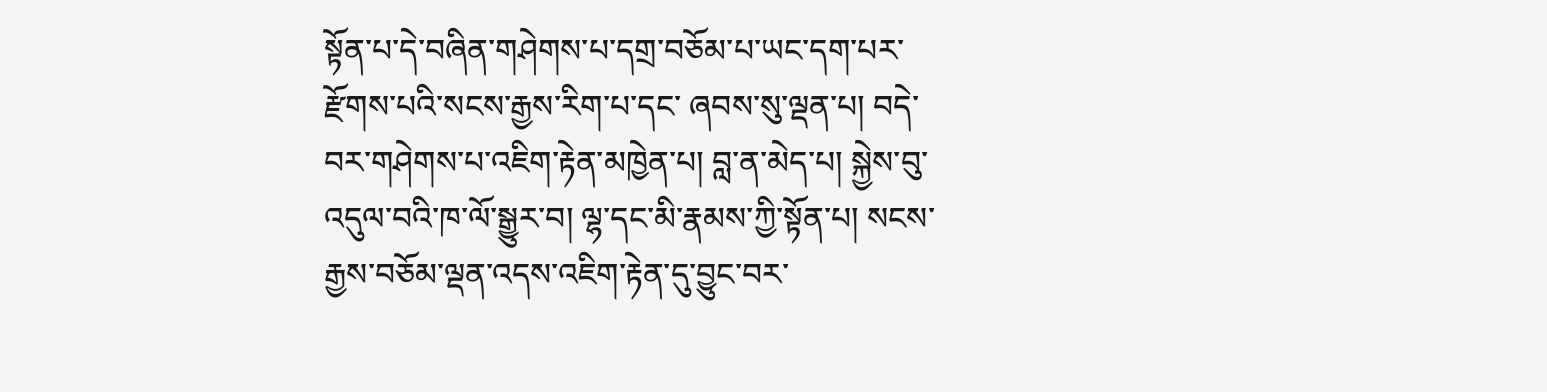སྟོན་པ་དེ་བཞིན་གཤེགས་པ་དགྲ་བཅོམ་པ་ཡང་དག་པར་རྫོགས་པའི་སངས་རྒྱས་རིག་པ་དང་ ཞབས་སུ་ལྡན་པ། བདེ་བར་གཤེགས་པ་འཇིག་རྟེན་མཁྱེན་པ། བླ་ན་མེད་པ། སྐྱེས་བུ་འདུལ་བའི་ཁ་ལོ་སྒྱུར་བ། ལྷ་དང་མི་རྣམས་ཀྱི་སྟོན་པ། སངས་རྒྱས་བཅོམ་ལྡན་འདས་འཇིག་རྟེན་དུ་བྱུང་བར་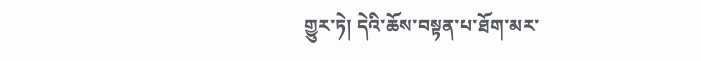གྱུར་ཏེ། དེའི་ཆོས་བསྟན་པ་ཐོག་མར་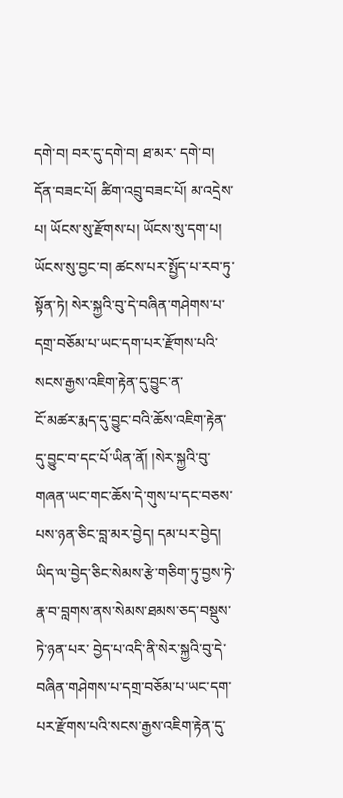དགེ་བ། བར་དུ་དགེ་བ། ཐ་མར་ དགེ་བ། དོན་བཟང་པོ། ཚིག་འབྲུ་བཟང་པོ། མ་འདྲེས་པ། ཡོངས་སུ་རྫོགས་པ། ཡོངས་སུ་དག་པ། ཡོངས་སུ་བྱང་བ། ཚངས་པར་སྤྱོད་པ་རབ་ཏུ་སྟོན་ཏེ། སེར་སྐྱའི་བུ་དེ་བཞིན་གཤེགས་པ་དགྲ་བཅོམ་པ་ཡང་དག་པར་རྫོགས་པའི་སངས་རྒྱས་འཇིག་རྟེན་དུ་བྱུང་ན་
ངོ་མཚར་རྨད་དུ་བྱུང་བའི་ཆོས་འཇིག་རྟེན་དུ་བྱུང་བ་དང་པོ་ཡིན་ནོ། །སེར་སྐྱའི་བུ་གཞན་ཡང་གང་ཆོས་དེ་གུས་པ་དང་བཅས་པས་ཉན་ཅིང་བླ་མར་བྱེད། དམ་པར་བྱེད། ཡིད་ལ་བྱེད་ཅིང་སེམས་རྩེ་གཅིག་ཏུ་བྱས་ཏེ་རྣ་བ་བླགས་ནས་སེམས་ཐམས་ཅད་བསྡུས་ཏེ་ཉན་པར་ བྱེད་པ་འདི་ནི་སེར་སྐྱའི་བུ་དེ་བཞིན་གཤེགས་པ་དགྲ་བཅོམ་པ་ཡང་དག་པར་རྫོགས་པའི་སངས་རྒྱས་འཇིག་རྟེན་དུ་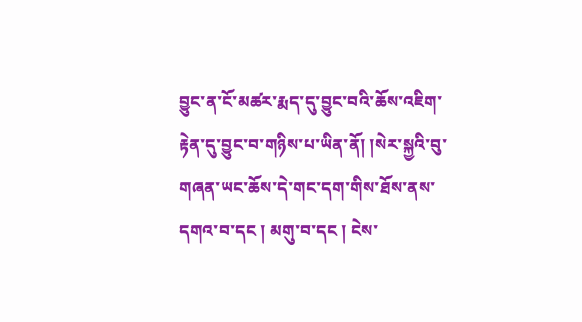བྱུང་ན་ངོ་མཚར་རྨད་དུ་བྱུང་བའི་ཆོས་འཇིག་རྟེན་དུ་བྱུང་བ་གཉིས་པ་ཡིན་ནོ། །སེར་སྐྱའི་བུ་གཞན་ཡང་ཆོས་དེ་གང་དག་གིས་ཐོས་ནས་དགའ་བ་དང ། མགུ་བ་དང ། ངེས་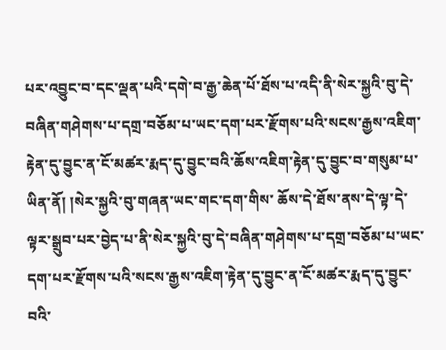པར་འབྱུང་བ་དང་ལྡན་པའི་དགེ་བ་རྒྱ་ཆེན་པོ་ཐོས་པ་འདི་ནི་སེར་སྐྱའི་བུ་དེ་བཞིན་གཤེགས་པ་དགྲ་བཅོམ་པ་ཡང་དག་པར་རྫོགས་པའི་སངས་རྒྱས་འཇིག་རྟེན་དུ་བྱུང་ན་ངོ་མཚར་རྨད་དུ་བྱུང་བའི་ཆོས་འཇིག་རྟེན་དུ་བྱུང་བ་གསུམ་པ་ཡིན་ནོ། །སེར་སྐྱའི་བུ་གཞན་ཡང་གང་དག་གིས་ ཆོས་དེ་ཐོས་ནས་དེ་ལྟ་དེ་ལྟར་སྒྲུབ་པར་བྱེད་པ་ནི་སེར་སྐྱའི་བུ་དེ་བཞིན་གཤེགས་པ་དགྲ་བཅོམ་པ་ཡང་དག་པར་རྫོགས་པའི་སངས་རྒྱས་འཇིག་རྟེན་དུ་བྱུང་ན་ངོ་མཚར་རྨད་དུ་བྱུང་བའི་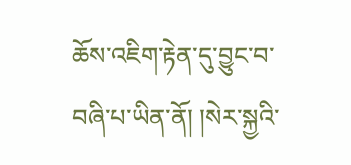ཆོས་འཇིག་རྟེན་དུ་བྱུང་བ་བཞི་པ་ཡིན་ནོ། །སེར་སྐྱའི་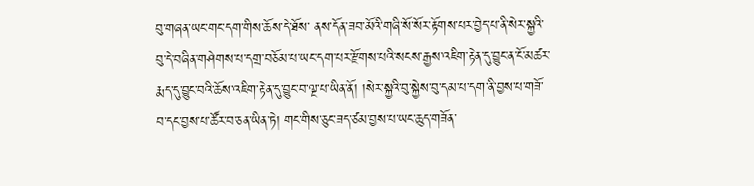བུ་གཞན་ཡང་གང་དག་གིས་ཆོས་དེ་ཐོས་ ནས་དོན་ཟབ་མོའི་གཞི་སོ་སོར་རྟོགས་པར་བྱེད་པ་ནི་སེར་སྐྱའི་བུ་དེ་བཞིན་གཤེགས་པ་དགྲ་བཅོམ་པ་ཡང་དག་པར་རྫོགས་པའི་སངས་རྒྱས་འཇིག་རྟེན་དུ་བྱུང་ན་ངོ་མཚར་རྨད་དུ་བྱུང་བའི་ཆོས་འཇིག་རྟེན་དུ་བྱུང་བ་ལྔ་པ་ཡིན་ནོ། །སེར་སྐྱའི་བུ་སྐྱེས་བུ་དམ་པ་དག་ནི་བྱས་པ་གཟོ་ བ་དང་བྱས་པ་ཚོར་བ་ཅན་ཡིན་ཏེ། གང་གིས་ཅུང་ཟད་ཙམ་བྱས་པ་ཡང་ཆུད་གཟོན་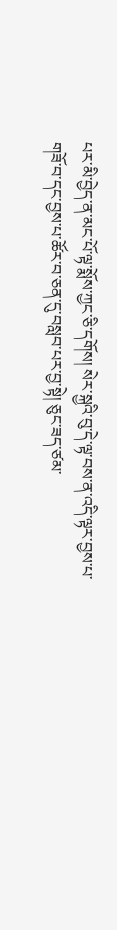པར་མི་བྱེད་ན་མང་པོ་ལྟ་སྨོས་ཀྱང་ཅི་དགོས། སེར་སྐྱའི་བུ་དེ་ལྟ་བས་ན་འདི་ལྟར་བྱས་པ་གཟོ་བ་དང་བྱས་པ་ཚོར་བ་ཅན་དུ་བསླབ་པར་བྱ་སྟེ། ཅུང་ཟད་ཙམ་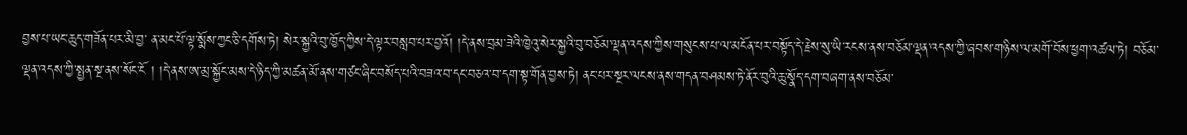བྱས་པ་ཡང་ཆུད་གཟོན་པར་མི་བྱ་ ན་མང་པོ་ལྟ་སྨོས་ཀྱང་ཅི་དགོས་ཏེ། སེར་སྐྱའི་བུ་ཁྱོད་ཀྱིས་དེ་ལྟར་བསླབ་པར་བྱའོ། །དེ་ནས་བྲམ་ཟེའི་ཁྱེའུ་སེར་སྐྱའི་བུ་བཅོམ་ལྡན་འདས་ཀྱིས་གསུངས་པ་ལ་མངོན་པར་བསྟོད་དེ་རྗེས་སུ་ཡི་རངས་ནས་བཅོམ་ལྡན་འདས་ཀྱི་ཞབས་གཉིས་ལ་མགོ་བོས་ཕྱག་འཚལ་ཏེ། བཅོམ་
ལྡན་འདས་ཀྱི་སྤྱན་སྔ་ནས་སོང་ངོ ། །དེ་ནས་ཨ་མྲ་སྐྱོང་མས་དེ་ཉིད་ཀྱི་མཚན་མོ་ནས་གཙང་ཞིང་བསོད་པའི་བཟའ་བ་དང་བཅའ་བ་དག་སྟ་གོན་བྱས་ཏེ། ནང་པར་སྔར་ལངས་ནས་གདན་བཤམས་ཏེ་ནོར་བུའི་ཆུ་སྣོད་དག་བཞག་ནས་བཅོམ་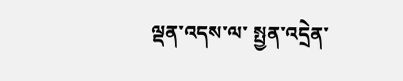ལྡན་འདས་ལ་ སྤྱན་འདྲེན་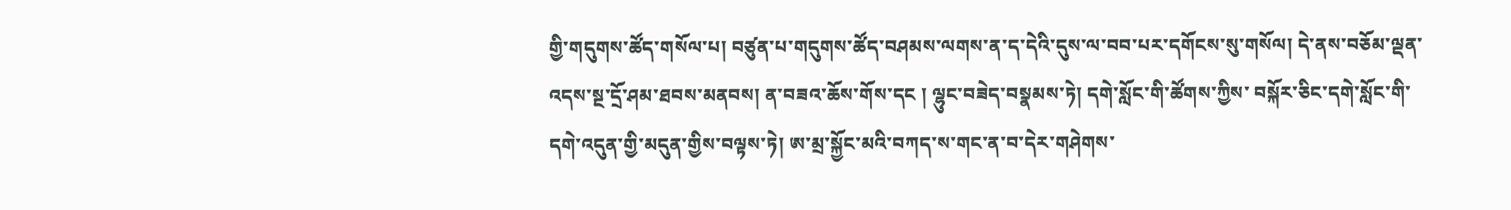གྱི་གདུགས་ཚོད་གསོལ་པ། བཙུན་པ་གདུགས་ཚོད་བཤམས་ལགས་ན་ད་དེའི་དུས་ལ་བབ་པར་དགོངས་སུ་གསོལ། དེ་ནས་བཅོམ་ལྡན་འདས་སྔ་དྲོ་ཤམ་ཐབས་མནབས། ན་བཟའ་ཆོས་གོས་དང ། ལྷུང་བཟེད་བསྣམས་ཏེ། དགེ་སློང་གི་ཚོགས་ཀྱིས་ བསྐོར་ཅིང་དགེ་སློང་གི་དགེ་འདུན་གྱི་མདུན་གྱིས་བལྟས་ཏེ། ཨ་མྲ་སྐྱོང་མའི་བཀད་ས་གང་ན་བ་དེར་གཤེགས་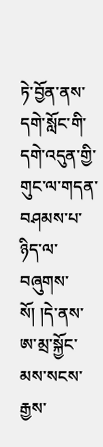ཏེ་བྱོན་ནས་དགེ་སློང་གི་དགེ་འདུན་གྱི་གུང་ལ་གདན་བཤམས་པ་ཉིད་ལ་བཞུགས་སོ། །དེ་ནས་ཨ་མྲ་སྐྱོང་མས་སངས་རྒྱས་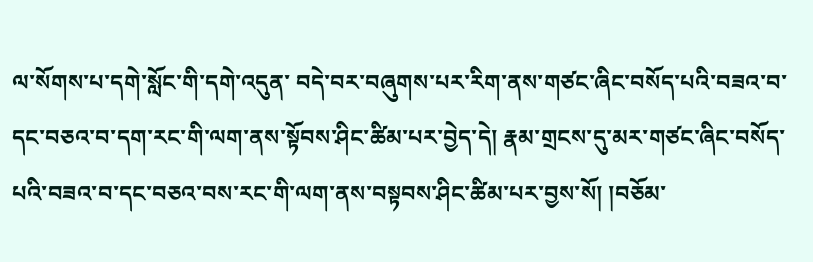ལ་སོགས་པ་དགེ་སློང་གི་དགེ་འདུན་ བདེ་བར་བཞུགས་པར་རིག་ནས་གཙང་ཞིང་བསོད་པའི་བཟའ་བ་དང་བཅའ་བ་དག་རང་གི་ལག་ནས་སྟོབས་ཤིང་ཚིམ་པར་བྱེད་དེ། རྣམ་གྲངས་དུ་མར་གཙང་ཞིང་བསོད་པའི་བཟའ་བ་དང་བཅའ་བས་རང་གི་ལག་ནས་བསྟབས་ཤིང་ཚིམ་པར་བྱས་སོ། །བཅོམ་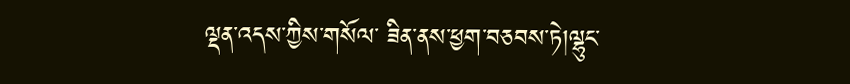ལྡན་འདས་ཀྱིས་གསོལ་ ཟིན་ནས་ཕྱག་བཅབས་ཏེ།ལྷུང་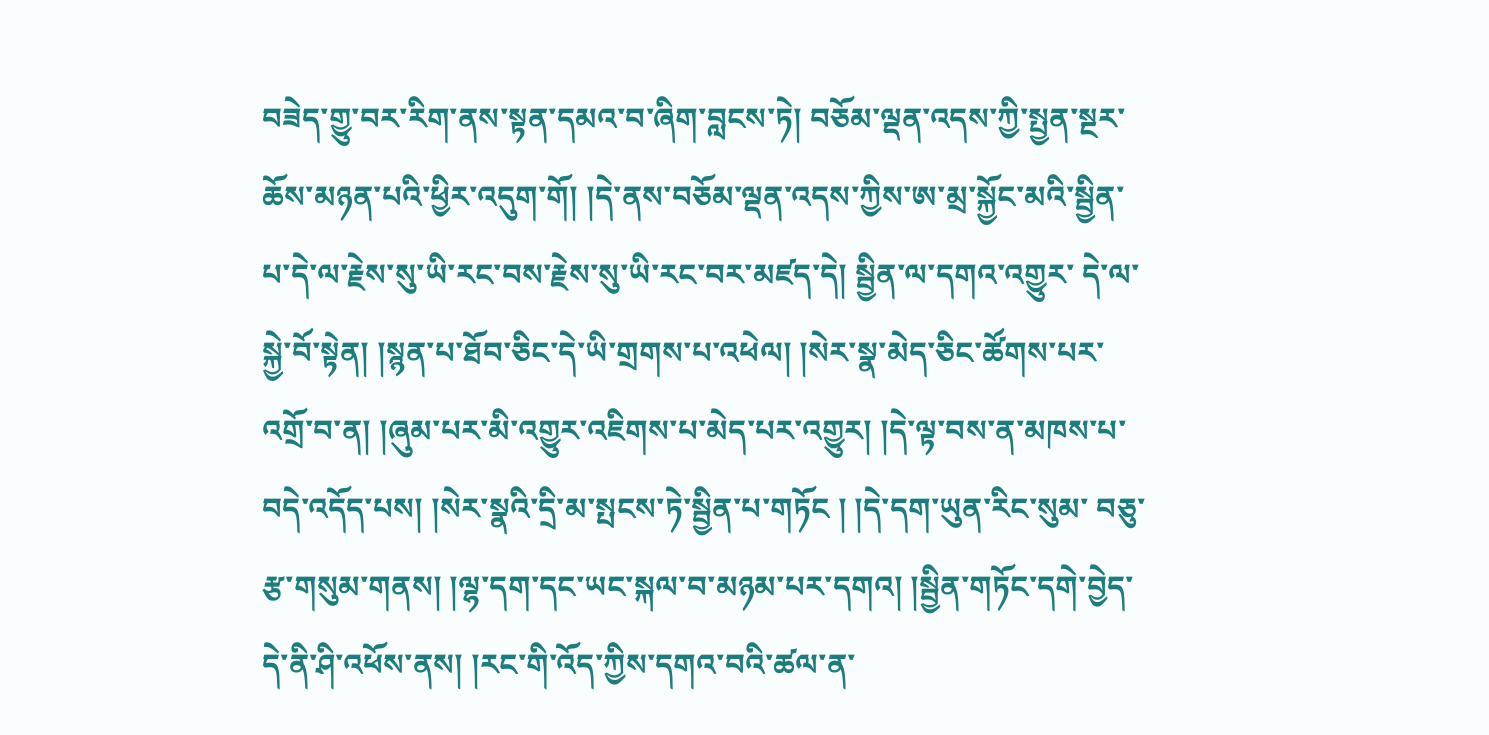བཟེད་གྱུ་བར་རིག་ནས་སྟན་དམའ་བ་ཞིག་བླངས་ཏེ། བཅོམ་ལྡན་འདས་ཀྱི་སྤྱན་སྔར་ཆོས་མཉན་པའི་ཕྱིར་འདུག་གོ། །དེ་ནས་བཅོམ་ལྡན་འདས་ཀྱིས་ཨ་མྲ་སྐྱོང་མའི་སྦྱིན་པ་དེ་ལ་རྗེས་སུ་ཡི་རང་བས་རྗེས་སུ་ཡི་རང་བར་མཛད་དེ། སྦྱིན་ལ་དགའ་འགྱུར་ དེ་ལ་སྐྱེ་བོ་སྟེན། །སྙན་པ་ཐོབ་ཅིང་དེ་ཡི་གྲགས་པ་འཕེལ། །སེར་སྣ་མེད་ཅིང་ཚོགས་པར་འགྲོ་བ་ན། །ཞུམ་པར་མི་འགྱུར་འཇིགས་པ་མེད་པར་འགྱུར། །དེ་ལྟ་བས་ན་མཁས་པ་བདེ་འདོད་པས། །སེར་སྣའི་དྲི་མ་སྤངས་ཏེ་སྦྱིན་པ་གཏོང ། །དེ་དག་ཡུན་རིང་སུམ་ བཅུ་རྩ་གསུམ་གནས། །ལྷ་དག་དང་ཡང་སྐལ་བ་མཉམ་པར་དགའ། །སྦྱིན་གཏོང་དགེ་བྱེད་དེ་ནི་ཤི་འཕོས་ནས། །རང་གི་འོད་ཀྱིས་དགའ་བའི་ཚལ་ན་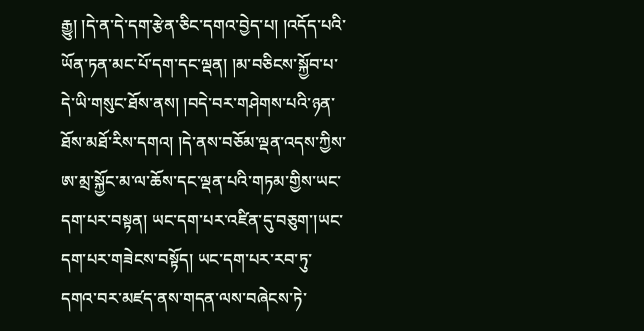རྒྱུ། །དེ་ན་དེ་དག་རྩེན་ཅིང་དགའ་བྱེད་པ། །འདོད་པའི་ཡོན་ཏན་མང་པོ་དག་དང་ལྡན། །མ་བཅིངས་སྐྱོབ་པ་
དེ་ཡི་གསུང་ཐོས་ནས། །བདེ་བར་གཤེགས་པའི་ཉན་ཐོས་མཐོ་རིས་དགའ། །དེ་ནས་བཅོམ་ལྡན་འདས་ཀྱིས་ཨ་མྲ་སྐྱོང་མ་ལ་ཆོས་དང་ལྡན་པའི་གཏམ་གྱིས་ཡང་དག་པར་བསྟན། ཡང་དག་པར་འཛིན་དུ་བཅུག་།ཡང་དག་པར་གཟེངས་བསྟོད། ཡང་དག་པར་རབ་ཏུ་ དགའ་བར་མཛད་ནས་གདན་ལས་བཞེངས་ཏེ་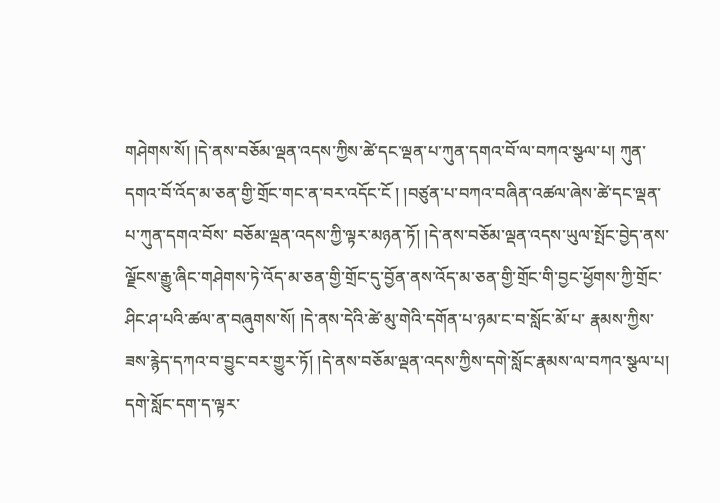གཤེགས་སོ། །དེ་ནས་བཅོམ་ལྡན་འདས་ཀྱིས་ཚེ་དང་ལྡན་པ་ཀུན་དགའ་བོ་ལ་བཀའ་སྩལ་པ། ཀུན་དགའ་བོ་འོད་མ་ཅན་གྱི་གྲོང་གང་ན་བར་འདོང་ངོ ། །བཙུན་པ་བཀའ་བཞིན་འཚལ་ཞེས་ཚེ་དང་ལྡན་པ་ཀུན་དགའ་བོས་ བཅོམ་ལྡན་འདས་ཀྱི་ལྟར་མཉན་ཏོ། །དེ་ནས་བཅོམ་ལྡན་འདས་ཡུལ་སྤོང་བྱེད་ནས་ལྗོངས་རྒྱུ་ཞིང་གཤེགས་ཏེ་འོད་མ་ཅན་གྱི་གྲོང་དུ་བྱོན་ནས་འོད་མ་ཅན་གྱི་གྲོང་གི་བྱང་ཕྱོགས་ཀྱི་གྲོང་ཤིང་ཤ་པའི་ཚལ་ན་བཞུགས་སོ། །དེ་ནས་དེའི་ཚེ་མུ་གེའི་དགོན་པ་ཉམ་ང་བ་སློང་མོ་པ་ རྣམས་ཀྱིས་ཟས་རྙེད་དཀའ་བ་བྱུང་བར་གྱུར་ཏོ། །དེ་ནས་བཅོམ་ལྡན་འདས་ཀྱིས་དགེ་སློང་རྣམས་ལ་བཀའ་སྩལ་པ། དགེ་སློང་དག་ད་ལྟར་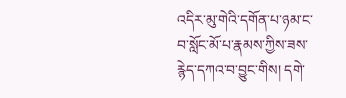འདིར་མུ་གེའི་དགོན་པ་ཉམ་ང་བ་སློང་མོ་པ་རྣམས་ཀྱིས་ཟས་རྙེད་དཀའ་བ་བྱུང་གིས། དགེ་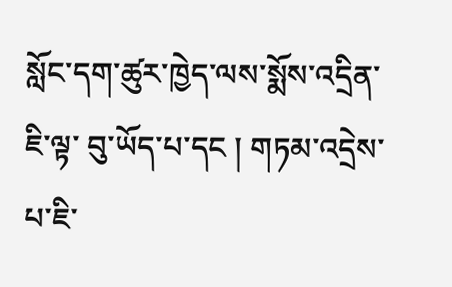སློང་དག་ཚུར་ཁྱེད་ལས་སྨོས་འདྲིན་ཇི་ལྟ་ བུ་ཡོད་པ་དང ། གཏམ་འདྲེས་པ་ཇི་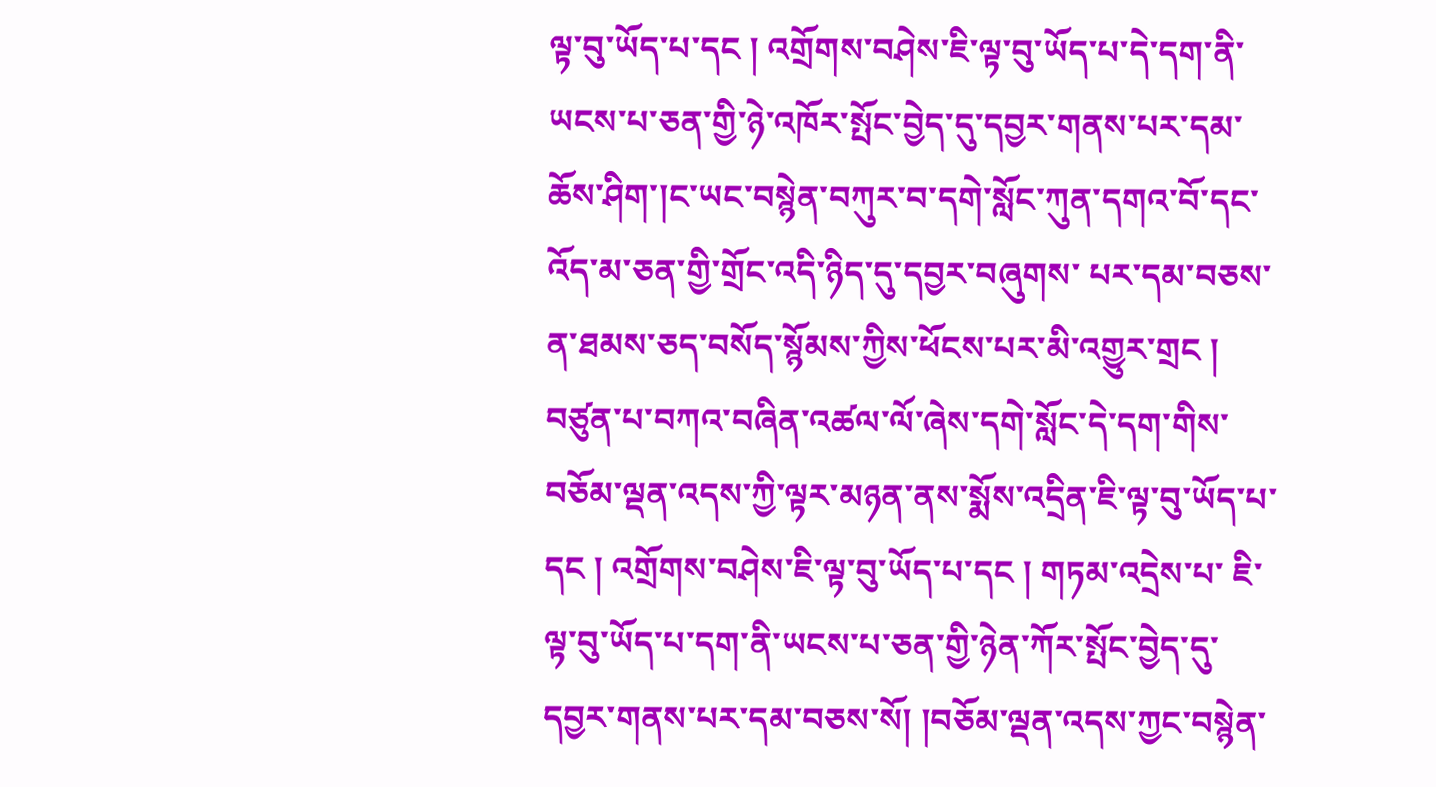ལྟ་བུ་ཡོད་པ་དང ། འགྲོགས་བཤེས་ཇི་ལྟ་བུ་ཡོད་པ་དེ་དག་ནི་ཡངས་པ་ཅན་གྱི་ཉེ་འཁོར་སྤོང་བྱེད་དུ་དབྱར་གནས་པར་དམ་ཆོས་ཤིག་།ང་ཡང་བསྙེན་བཀུར་བ་དགེ་སློང་ཀུན་དགའ་བོ་དང་འོད་མ་ཅན་གྱི་གྲོང་འདི་ཉིད་དུ་དབྱར་བཞུགས་ པར་དམ་བཅས་ན་ཐམས་ཅད་བསོད་སྙོམས་ཀྱིས་ཕོངས་པར་མི་འགྱུར་གྲང ། བཙུན་པ་བཀའ་བཞིན་འཚལ་ལོ་ཞེས་དགེ་སློང་དེ་དག་གིས་བཅོམ་ལྡན་འདས་ཀྱི་ལྟར་མཉན་ནས་སྨོས་འདྲིན་ཇི་ལྟ་བུ་ཡོད་པ་དང ། འགྲོགས་བཤེས་ཇི་ལྟ་བུ་ཡོད་པ་དང ། གཏམ་འདྲེས་པ་ ཇི་ལྟ་བུ་ཡོད་པ་དག་ནི་ཡངས་པ་ཅན་གྱི་ཉེན་ཀོར་སྤོང་བྱེད་དུ་དབྱར་གནས་པར་དམ་བཅས་སོ། །བཅོམ་ལྡན་འདས་ཀྱང་བསྙེན་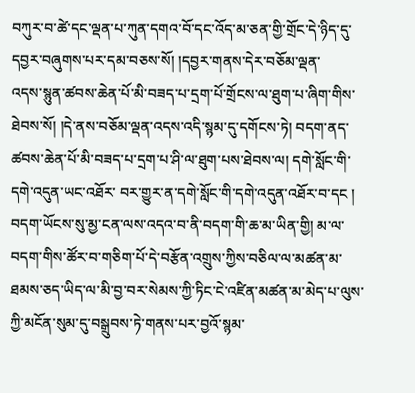བཀུར་བ་ཚེ་དང་ལྡན་པ་ཀུན་དགའ་བོ་དང་འོད་མ་ཅན་གྱི་གྲོང་དེ་ཉིད་དུ་དབྱར་བཞུགས་པར་དམ་བཅས་སོ། །དབྱར་གནས་དེར་བཅོམ་ལྡན་
འདས་སྙུན་ཚབས་ཆེན་པོ་མི་བཟད་པ་དྲག་པོ་གྲོངས་ལ་ཐུག་པ་ཞིག་གིས་ཐེབས་སོ། །དེ་ནས་བཅོམ་ལྡན་འདས་འདི་སྙམ་དུ་དགོངས་ཏེ། བདག་ནད་ཚབས་ཆེན་པོ་མི་བཟད་པ་དྲག་པ་ཤི་ལ་ཐུག་པས་ཐེབས་ལ། དགེ་སློང་གི་དགེ་འདུན་ཡང་འཐོར་ བར་གྱུར་ན་དགེ་སློང་གི་དགེ་འདུན་འཐོར་བ་དང ། བདག་ཡོངས་སུ་མྱ་ངན་ལས་འདའ་བ་ནི་བདག་གི་ཆ་མ་ཡིན་གྱི། མ་ལ་བདག་གིས་ཚོར་བ་གཅིག་པོ་དེ་བརྩོན་འགྲུས་ཀྱིས་བཅིལ་ལ་མཚན་མ་ཐམས་ཅད་ཡིད་ལ་མི་བྱ་བར་སེམས་ཀྱི་ཏིང་ངེ་འཛིན་མཚན་མ་མེད་པ་ལུས་ ཀྱི་མངོན་སུམ་དུ་བསྒྲུབས་ཏེ་གནས་པར་བྱའོ་སྙམ་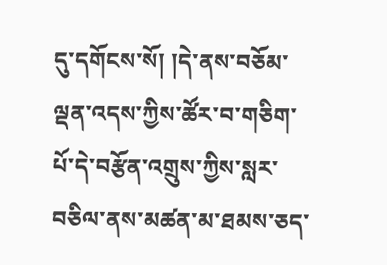དུ་དགོངས་སོ། །དེ་ནས་བཅོམ་ལྡན་འདས་ཀྱིས་ཚོར་བ་གཅིག་པོ་དེ་བརྩོན་འགྲུས་ཀྱིས་སླར་བཅིལ་ནས་མཚན་མ་ཐམས་ཅད་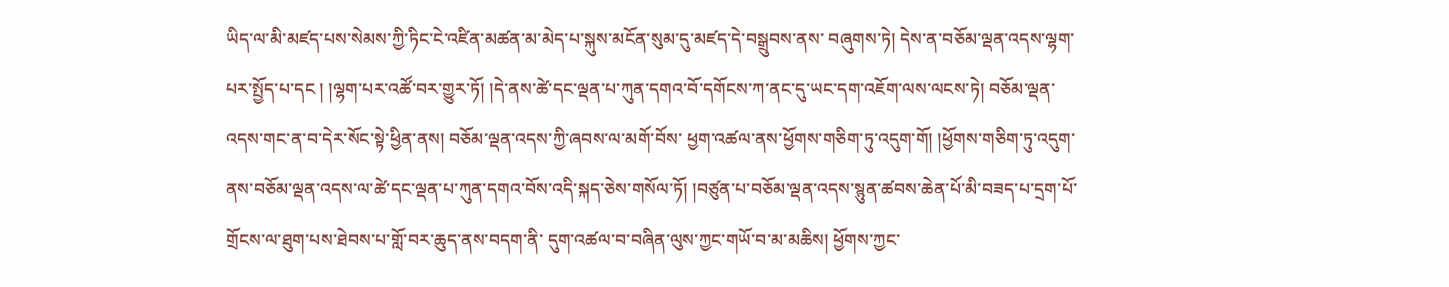ཡིད་ལ་མི་མཛད་པས་སེམས་ཀྱི་ཏིང་ངེ་འཛིན་མཚན་མ་མེད་པ་སྐུས་མངོན་སུམ་དུ་མཛད་དེ་བསྒྲུབས་ནས་ བཞུགས་ཏེ། དེས་ན་བཅོམ་ལྡན་འདས་ལྷག་པར་སྤྱོད་པ་དང ། །ལྷག་པར་འཚོ་བར་གྱུར་ཏོ། །དེ་ནས་ཚེ་དང་ལྡན་པ་ཀུན་དགའ་བོ་དགོངས་ཀ་ནང་དུ་ཡང་དག་འཇོག་ལས་ལངས་ཏེ། བཅོམ་ལྡན་འདས་གང་ན་བ་དེར་སོང་སྟེ་ཕྱིན་ནས། བཅོམ་ལྡན་འདས་ཀྱི་ཞབས་ལ་མགོ་བོས་ ཕྱག་འཚལ་ནས་ཕྱོགས་གཅིག་ཏུ་འདུག་གོ། །ཕྱོགས་གཅིག་ཏུ་འདུག་ནས་བཅོམ་ལྡན་འདས་ལ་ཚེ་དང་ལྡན་པ་ཀུན་དགའ་བོས་འདི་སྐད་ཅེས་གསོལ་ཏོ། །བཙུན་པ་བཅོམ་ལྡན་འདས་སྙུན་ཚབས་ཆེན་པོ་མི་བཟད་པ་དྲག་པོ་གྲོངས་ལ་ཐུག་པས་ཐེབས་པ་གློ་བར་ཆུད་ནས་བདག་ནི་ དུག་འཚལ་བ་བཞིན་ལུས་ཀྱང་གཡོ་བ་མ་མཆིས། ཕྱོགས་ཀྱང་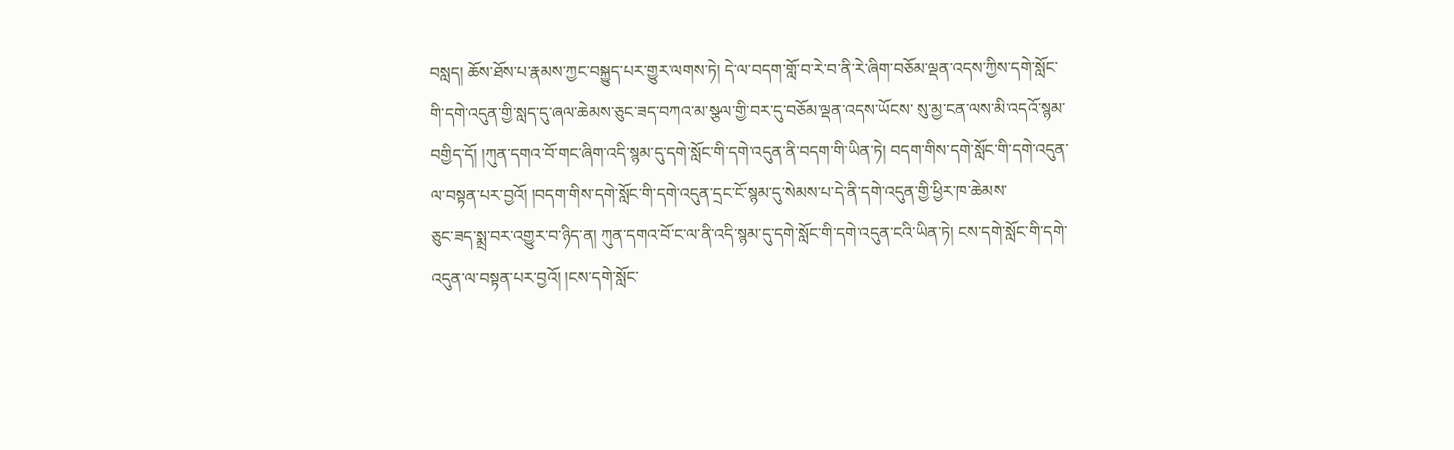བསླད། ཆོས་ཐོས་པ་རྣམས་ཀྱང་བསྐྱུད་པར་གྱུར་ལགས་ཏེ། དེ་ལ་བདག་གློ་བ་རེ་བ་ནི་རེ་ཞིག་བཅོམ་ལྡན་འདས་ཀྱིས་དགེ་སློང་གི་དགེ་འདུན་གྱི་སླད་དུ་ཞལ་ཆེམས་ཅུང་ཟད་བཀའ་མ་སྩལ་གྱི་བར་དུ་བཅོམ་ལྡན་འདས་ཡོངས་ སུ་མྱ་ངན་ལས་མི་འདའོ་སྙམ་བགྱིད་དོ། །ཀུན་དགའ་བོ་གང་ཞིག་འདི་སྙམ་དུ་དགེ་སློང་གི་དགེ་འདུན་ནི་བདག་གི་ཡིན་ཏེ། བདག་གིས་དགེ་སློང་གི་དགེ་འདུན་ལ་བསྟན་པར་བྱའོ། །བདག་གིས་དགེ་སློང་གི་དགེ་འདུན་དྲང་ངོ་སྙམ་དུ་སེམས་པ་དེ་ནི་དགེ་འདུན་གྱི་ཕྱིར་ཁ་ཆེམས་
ཅུང་ཟད་སྨྲ་བར་འགྱུར་བ་ཉིད་ན། ཀུན་དགའ་བོ་ང་ལ་ནི་འདི་སྙམ་དུ་དགེ་སློང་གི་དགེ་འདུན་ངའི་ཡིན་ཏེ། ངས་དགེ་སློང་གི་དགེ་འདུན་ལ་བསྟན་པར་བྱའོ། །ངས་དགེ་སློང་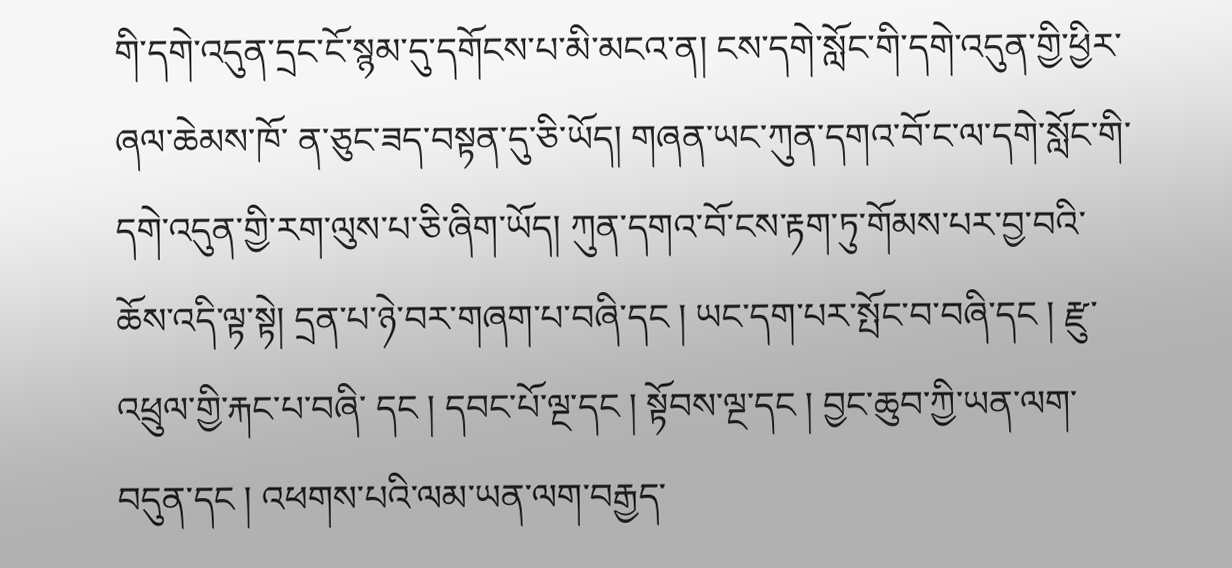གི་དགེ་འདུན་དྲང་ངོ་སྙམ་དུ་དགོངས་པ་མི་མངའ་ན། ངས་དགེ་སློང་གི་དགེ་འདུན་གྱི་ཕྱིར་ཞལ་ཆེམས་ཁོ་ ན་ཅུང་ཟད་བསྟན་དུ་ཅི་ཡོད། གཞན་ཡང་ཀུན་དགའ་བོ་ང་ལ་དགེ་སློང་གི་དགེ་འདུན་གྱི་རག་ལུས་པ་ཅི་ཞིག་ཡོད། ཀུན་དགའ་བོ་ངས་རྟག་ཏུ་གོམས་པར་བྱ་བའི་ཆོས་འདི་ལྟ་སྟེ། དྲན་པ་ཉེ་བར་གཞག་པ་བཞི་དང ། ཡང་དག་པར་སྤོང་བ་བཞི་དང ། རྫུ་འཕྲུལ་གྱི་རྐང་པ་བཞི་ དང ། དབང་པོ་ལྔ་དང ། སྟོབས་ལྔ་དང ། བྱང་ཆུབ་ཀྱི་ཡན་ལག་བདུན་དང ། འཕགས་པའི་ལམ་ཡན་ལག་བརྒྱད་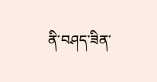ནི་བཤད་ཟིན་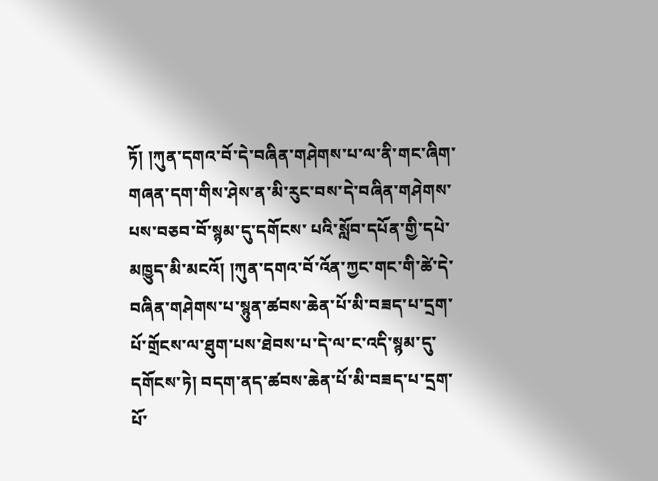ཏོ། །ཀུན་དགའ་བོ་དེ་བཞིན་གཤེགས་པ་ལ་ནི་གང་ཞིག་གཞན་དག་གིས་ཤེས་ན་མི་རུང་བས་དེ་བཞིན་གཤེགས་པས་བཅབ་བོ་སྙམ་དུ་དགོངས་ པའི་སློབ་དཔོན་གྱི་དཔེ་མཁྱུད་མི་མངའོ། །ཀུན་དགའ་བོ་འོན་ཀྱང་གང་གི་ཚེ་དེ་བཞིན་གཤེགས་པ་སྙུན་ཚབས་ཆེན་པོ་མི་བཟད་པ་དྲག་པོ་གྲོངས་ལ་ཐུག་པས་ཐེབས་པ་དེ་ལ་ང་འདི་སྙམ་དུ་དགོངས་ཏེ། བདག་ནད་ཚབས་ཆེན་པོ་མི་བཟད་པ་དྲག་པོ་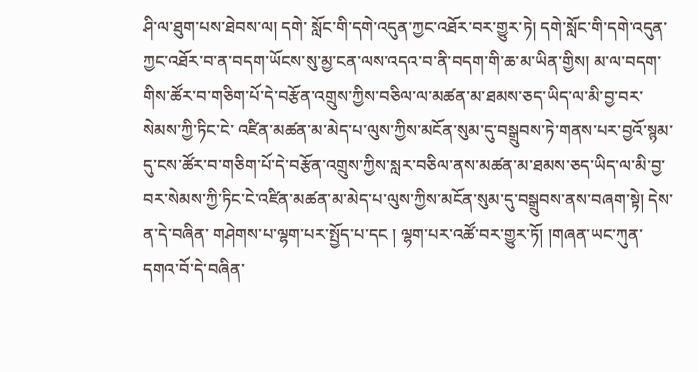ཤི་ལ་ཐུག་པས་ཐེབས་ལ། དགེ་ སློང་གི་དགེ་འདུན་ཀྱང་འཐོར་བར་གྱུར་ཏེ། དགེ་སློང་གི་དགེ་འདུན་ཀྱང་འཐོར་བ་ན་བདག་ཡོངས་སུ་མྱ་ངན་ལས་འདའ་བ་ནི་བདག་གི་ཆ་མ་ཡིན་གྱིས། མ་ལ་བདག་གིས་ཚོར་བ་གཅིག་པོ་དེ་བརྩོན་འགྲུས་ཀྱིས་བཅིལ་ལ་མཚན་མ་ཐམས་ཅད་ཡིད་ལ་མི་བྱ་བར་སེམས་ཀྱི་ཏིང་ངེ་ འཛིན་མཚན་མ་མེད་པ་ལུས་ཀྱིས་མངོན་སུམ་དུ་བསྒྲུབས་ཏེ་གནས་པར་བྱའོ་སྙམ་དུ་ངས་ཚོར་བ་གཅིག་པོ་དེ་བརྩོན་འགྲུས་ཀྱིས་སླར་བཅིལ་ནས་མཚན་མ་ཐམས་ཅད་ཡིད་ལ་མི་བྱ་བར་སེམས་ཀྱི་ཏིང་ངེ་འཛིན་མཚན་མ་མེད་པ་ལུས་ཀྱིས་མངོན་སུམ་དུ་བསྒྲུབས་ནས་བཞག་སྟེ། དེས་ན་དེ་བཞིན་ གཤེགས་པ་ལྷག་པར་སྤྱོད་པ་དང ། ལྷག་པར་འཚོ་བར་གྱུར་ཏོ། །གཞན་ཡང་ཀུན་དགའ་བོ་དེ་བཞིན་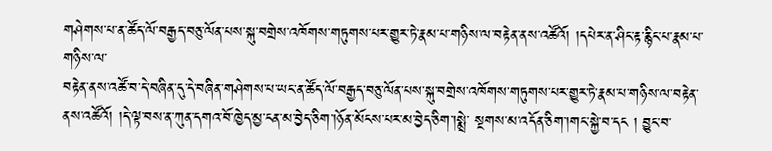གཤེགས་པ་ན་ཚོད་ལོ་བརྒྱད་བཅུ་ལོན་པས་སྐུ་བགྲེས་འཁོགས་གཏུགས་པར་གྱུར་ཏེ་རྣམ་པ་གཉིས་ལ་བརྟེན་ནས་འཚོའོ། །དཔེར་ན་ཤིང་རྟ་རྙིང་པ་རྣམ་པ་གཉིས་ལ་
བརྟེན་ནས་འཚོ་བ་དེ་བཞིན་དུ་དེ་བཞིན་གཤེགས་པ་ཡང་ན་ཚོད་ལོ་བརྒྱད་བཅུ་ལོན་པས་སྐུ་བགྲེས་འཁོགས་གཏུགས་པར་གྱུར་ཏེ་རྣམ་པ་གཉིས་ལ་བརྟེན་ནས་འཚོའོ། །དེ་ལྟ་བས་ན་ཀུན་དགའ་བོ་ཁྱེད་མྱ་ངན་མ་བྱེད་ཅིག་།ཉོན་མོངས་པར་མ་བྱེད་ཅིག་།སྨྲེ་ སྔགས་མ་འདོན་ཅིག་།གང་སྐྱེ་བ་དང ། བྱུང་བ་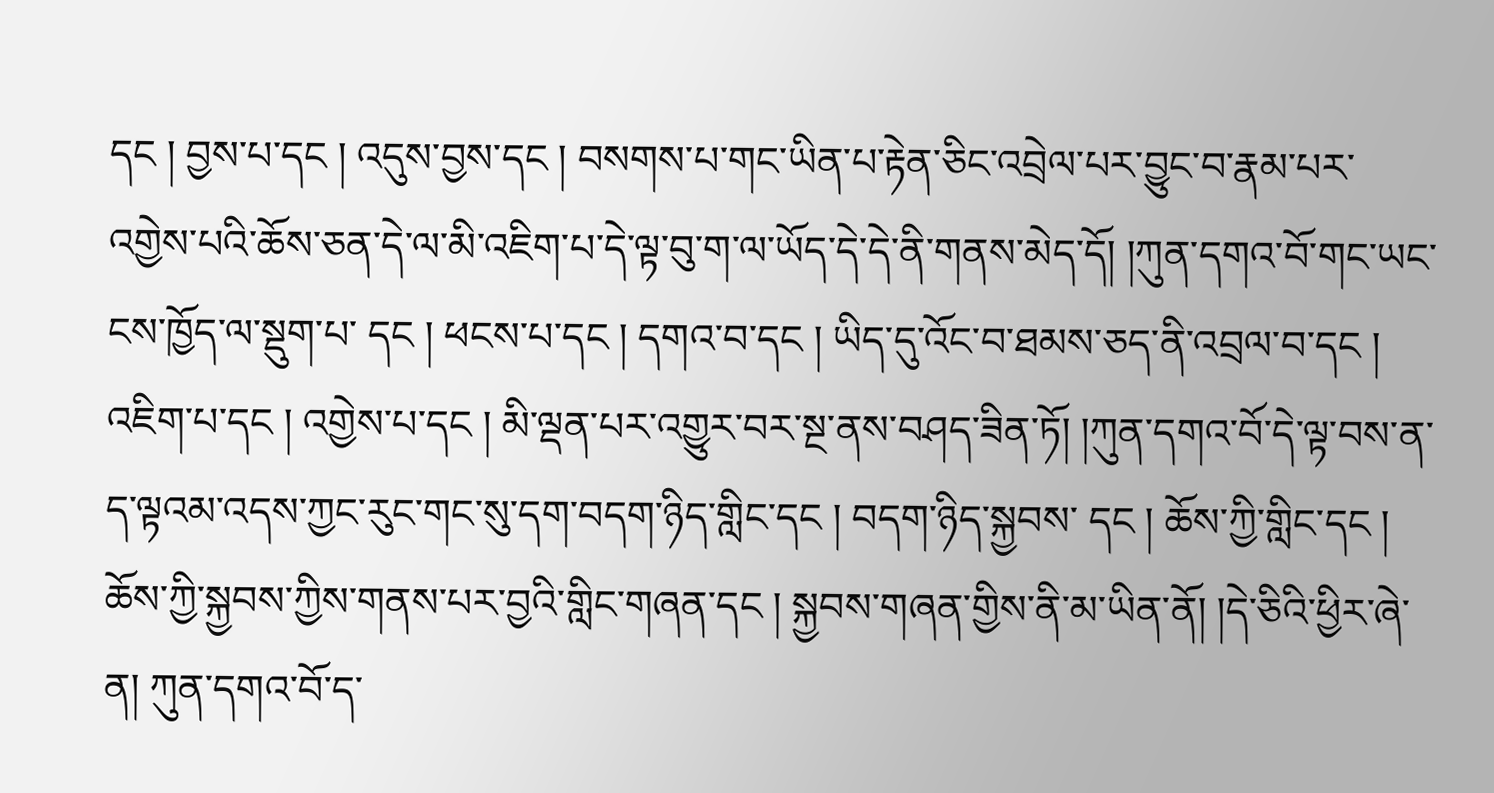དང ། བྱས་པ་དང ། འདུས་བྱས་དང ། བསགས་པ་གང་ཡིན་པ་རྟེན་ཅིང་འབྲེལ་པར་བྱུང་བ་རྣམ་པར་འགྱེས་པའི་ཆོས་ཅན་དེ་ལ་མི་འཇིག་པ་དེ་ལྟ་བུ་ག་ལ་ཡོད་དེ་དེ་ནི་གནས་མེད་དོ། །ཀུན་དགའ་བོ་གང་ཡང་ངས་ཁྱོད་ལ་སྡུག་པ་ དང ། ཕངས་པ་དང ། དགའ་བ་དང ། ཡིད་དུ་འོང་བ་ཐམས་ཅད་ནི་འབྲལ་བ་དང ། འཇིག་པ་དང ། འགྱེས་པ་དང ། མི་ལྡན་པར་འགྱུར་བར་སྔ་ནས་བཤད་ཟིན་ཏོ། །ཀུན་དགའ་བོ་དེ་ལྟ་བས་ན་ད་ལྟའམ་འདས་ཀྱང་རུང་གང་སུ་དག་བདག་ཉིད་གླིང་དང ། བདག་ཉིད་སྐྱབས་ དང ། ཆོས་ཀྱི་གླིང་དང ། ཆོས་ཀྱི་སྐྱབས་ཀྱིས་གནས་པར་བྱའི་གླིང་གཞན་དང ། སྐྱབས་གཞན་གྱིས་ནི་མ་ཡིན་ནོ། །དེ་ཅིའི་ཕྱིར་ཞེ་ན། ཀུན་དགའ་བོ་ད་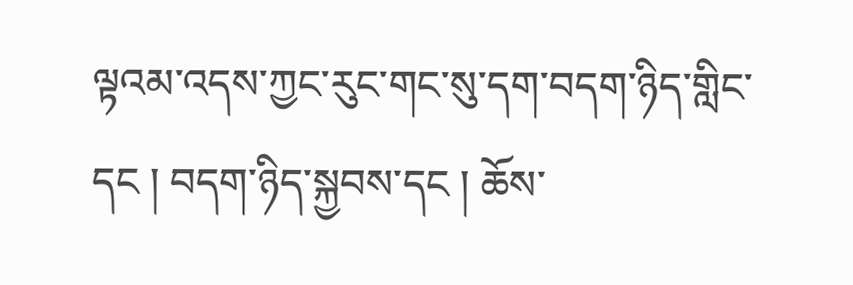ལྟའམ་འདས་ཀྱང་རུང་གང་སུ་དག་བདག་ཉིད་གླིང་དང ། བདག་ཉིད་སྐྱབས་དང ། ཆོས་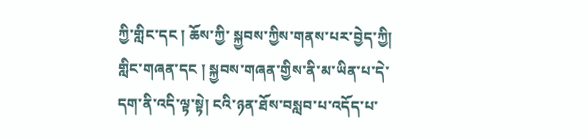ཀྱི་གླིང་དང ། ཆོས་ཀྱི་ སྐྱབས་ཀྱིས་གནས་པར་བྱེད་ཀྱི། གླིང་གཞན་དང ། སྐྱབས་གཞན་གྱིས་ནི་མ་ཡིན་པ་དེ་དག་ནི་འདི་ལྟ་སྟེ། ངའི་ཉན་ཐོས་བསླབ་པ་འདོད་པ་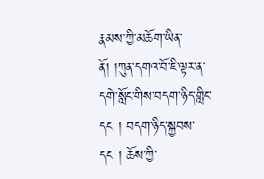རྣམས་ཀྱི་མཆོག་ཡིན་ནོ། །ཀུན་དགའ་བོ་ཇི་ལྟར་ན་དགེ་སློང་གིས་བདག་ཉིད་གླིང་དང ། བདག་ཉིད་སྐྱབས་དང ། ཆོས་ཀྱི་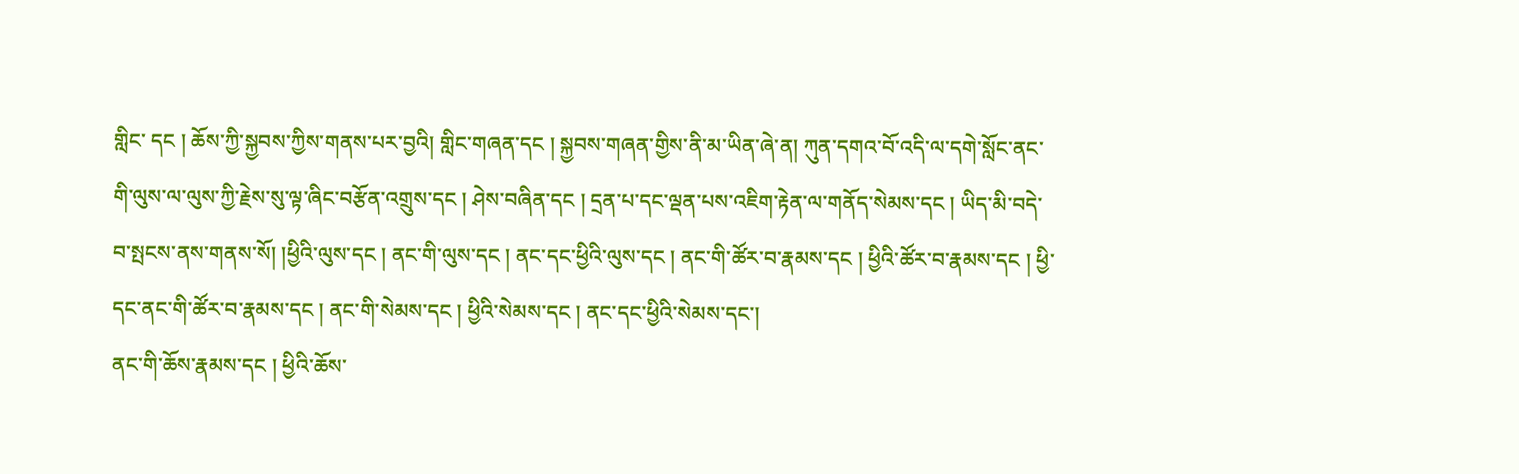གླིང་ དང ། ཆོས་ཀྱི་སྐྱབས་ཀྱིས་གནས་པར་བྱའི། གླིང་གཞན་དང ། སྐྱབས་གཞན་གྱིས་ནི་མ་ཡིན་ཞེ་ན། ཀུན་དགའ་བོ་འདི་ལ་དགེ་སློང་ནང་གི་ལུས་ལ་ལུས་ཀྱི་རྗེས་སུ་ལྟ་ཞིང་བརྩོན་འགྲུས་དང ། ཤེས་བཞིན་དང ། དྲན་པ་དང་ལྡན་པས་འཇིག་རྟེན་ལ་གནོད་སེམས་དང ། ཡིད་མི་བདེ་བ་སྤངས་ནས་གནས་སོ། །ཕྱིའི་ལུས་དང ། ནང་གི་ལུས་དང ། ནང་དང་ཕྱིའི་ལུས་དང ། ནང་གི་ཚོར་བ་རྣམས་དང ། ཕྱིའི་ཚོར་བ་རྣམས་དང ། ཕྱི་དང་ནང་གི་ཚོར་བ་རྣམས་དང ། ནང་གི་སེམས་དང ། ཕྱིའི་སེམས་དང ། ནང་དང་ཕྱིའི་སེམས་དང་།
ནང་གི་ཆོས་རྣམས་དང ། ཕྱིའི་ཆོས་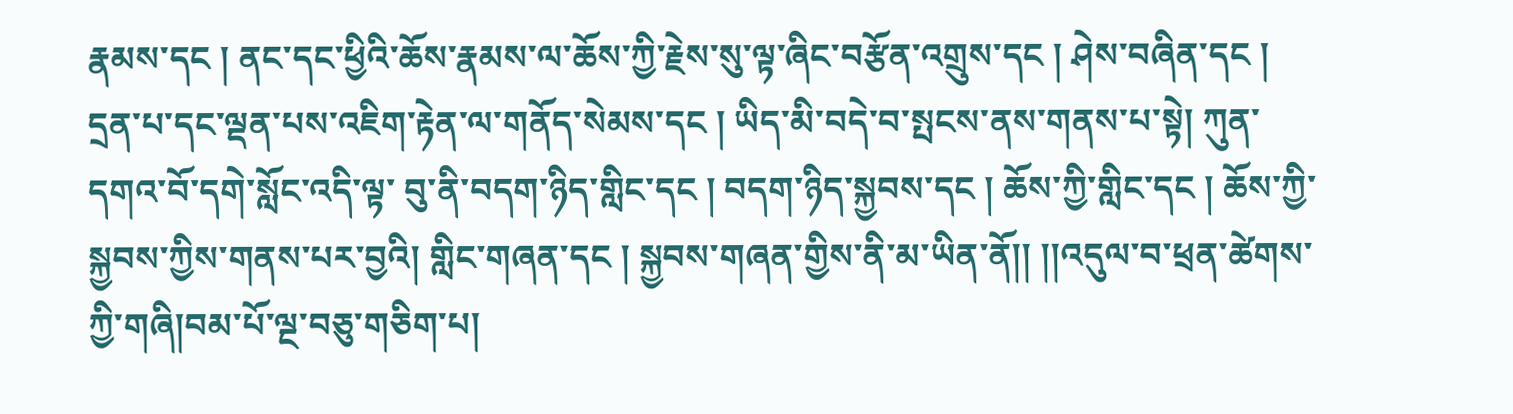རྣམས་དང ། ནང་དང་ཕྱིའི་ཆོས་རྣམས་ལ་ཆོས་ཀྱི་རྗེས་སུ་ལྟ་ཞིང་བརྩོན་འགྲུས་དང ། ཤེས་བཞིན་དང ། དྲན་པ་དང་ལྡན་པས་འཇིག་རྟེན་ལ་གནོད་སེམས་དང ། ཡིད་མི་བདེ་བ་སྤངས་ནས་གནས་པ་སྟེ། ཀུན་དགའ་བོ་དགེ་སློང་འདི་ལྟ་ བུ་ནི་བདག་ཉིད་གླིང་དང ། བདག་ཉིད་སྐྱབས་དང ། ཆོས་ཀྱི་གླིང་དང ། ཆོས་ཀྱི་སྐྱབས་ཀྱིས་གནས་པར་བྱའི། གླིང་གཞན་དང ། སྐྱབས་གཞན་གྱིས་ནི་མ་ཡིན་ནོ།། །།འདུལ་བ་ཕྲན་ཚེགས་ཀྱི་གཞི།བམ་པོ་ལྔ་བཅུ་གཅིག་པ།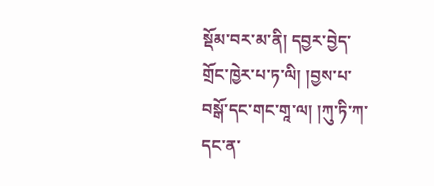སྡོམ་བར་མ་ནི། དབྱར་བྱེད་གྲོང་ཁྱེར་པ་ཏ་ལི། །བྱས་པ་བསྒོ་དང་གང་གཱ་ལ། །ཀུ་ཏི་ཀ་དང་ན་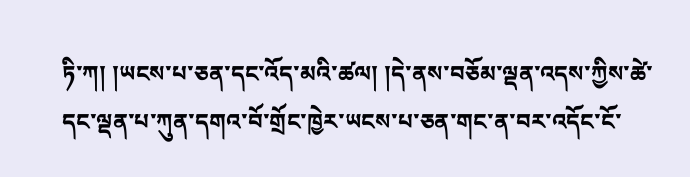ཏི་ཀ། །ཡངས་པ་ཅན་དང་འོད་མའི་ཚལ། །དེ་ནས་བཅོམ་ལྡན་འདས་ཀྱིས་ཚེ་དང་ལྡན་པ་ཀུན་དགའ་བོ་གྲོང་ཁྱེར་ཡངས་པ་ཅན་གང་ན་བར་འདོང་ངོ་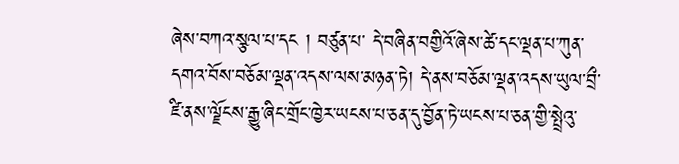ཞེས་བཀའ་སྩལ་པ་དང ། བཙུན་པ་ དེ་བཞིན་བགྱིའོ་ཞེས་ཚེ་དང་ལྡན་པ་ཀུན་དགའ་བོས་བཅོམ་ལྡན་འདས་ལས་མཉན་ཏེ། དེ་ནས་བཅོམ་ལྡན་འདས་ཡུལ་བྲྀ་ཛི་ནས་ལྗོངས་རྒྱུ་ཞིང་གྲོང་ཁྱེར་ཡངས་པ་ཅན་དུ་བྱོན་ཏེ་ཡངས་པ་ཅན་གྱི་སྤྲེའུ་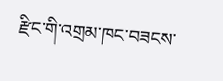རྫིང་གི་འགྲམ་ཁང་བཟངས་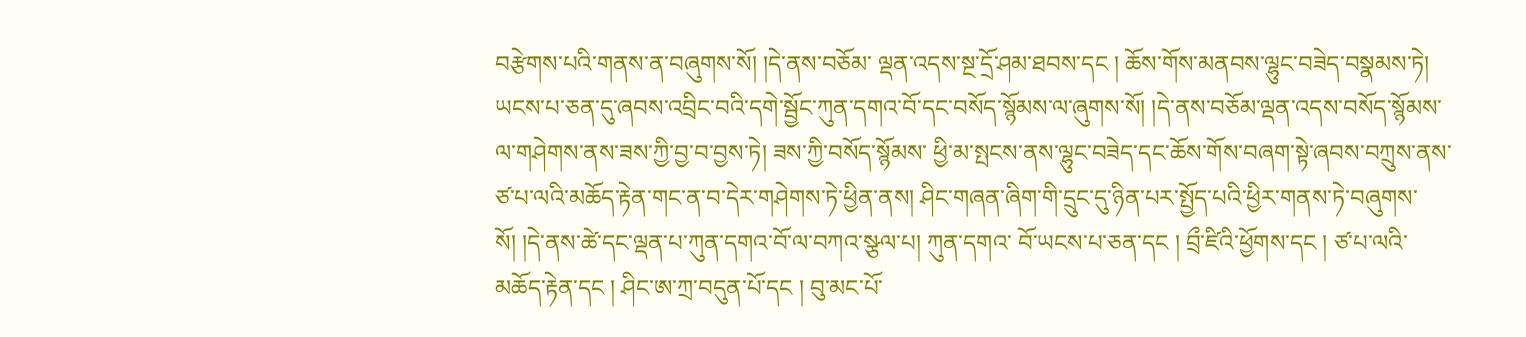བརྩེགས་པའི་གནས་ན་བཞུགས་སོ། །དེ་ནས་བཅོམ་ ལྡན་འདས་སྔ་དྲོ་ཤམ་ཐབས་དང ། ཆོས་གོས་མནབས་ལྷུང་བཟེད་བསྣམས་ཏེ། ཡངས་པ་ཅན་དུ་ཞབས་འབྲིང་བའི་དགེ་སྦྱོང་ཀུན་དགའ་བོ་དང་བསོད་སྙོམས་ལ་ཞུགས་སོ། །དེ་ནས་བཅོམ་ལྡན་འདས་བསོད་སྙོམས་ལ་གཤེགས་ནས་ཟས་ཀྱི་བྱ་བ་བྱས་ཏེ། ཟས་ཀྱི་བསོད་སྙོམས་ ཕྱི་མ་སྤངས་ནས་ལྷུང་བཟེད་དང་ཆོས་གོས་བཞག་སྟེ་ཞབས་བཀྲུས་ནས་ཙ་པ་ལའི་མཆོད་རྟེན་གང་ན་བ་དེར་གཤེགས་ཏེ་ཕྱིན་ནས། ཤིང་གཞན་ཞིག་གི་དྲུང་དུ་ཉིན་པར་སྤྱོད་པའི་ཕྱིར་གནས་ཏེ་བཞུགས་སོ། །དེ་ནས་ཚེ་དང་ལྡན་པ་ཀུན་དགའ་བོ་ལ་བཀའ་སྩལ་པ། ཀུན་དགའ་ བོ་ཡངས་པ་ཅན་དང ། བྲྀ་ཛིའི་ཕྱོགས་དང ། ཙ་པ་ལའི་མཆོད་རྟེན་དང ། ཤིང་ཨ་ཀྲ་བདུན་པོ་དང ། བུ་མང་པོ་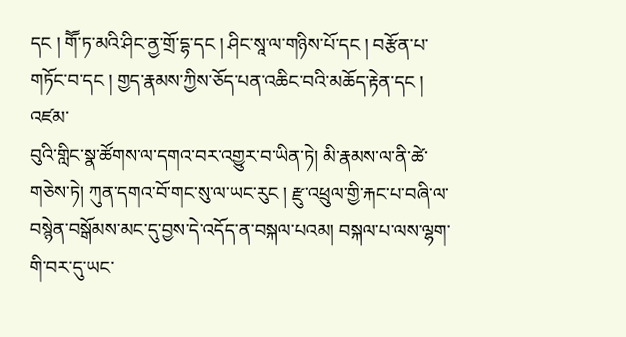དང ། གཽ་ཏ་མའི་ཤིང་ནྱ་གྲོ་དྷ་དང ། ཤིང་སཱ་ལ་གཉིས་པོ་དང ། བརྩོན་པ་གཏོང་བ་དང ། གྱད་རྣམས་ཀྱིས་ཅོད་པན་འཆིང་བའི་མཆོད་རྟེན་དང ། འཛམ་
བུའི་གླིང་སྣ་ཚོགས་ལ་དགའ་བར་འགྱུར་བ་ཡིན་ཏེ། མི་རྣམས་ལ་ནི་ཚེ་གཅེས་ཏེ། ཀུན་དགའ་བོ་གང་སུ་ལ་ཡང་རུང ། རྫུ་འཕྲུལ་གྱི་རྐང་པ་བཞི་ལ་བསྙེན་བསྒོམས་མང་དུ་བྱས་དེ་འདོད་ན་བསྐལ་པའམ། བསྐལ་པ་ལས་ལྷག་གི་བར་དུ་ཡང་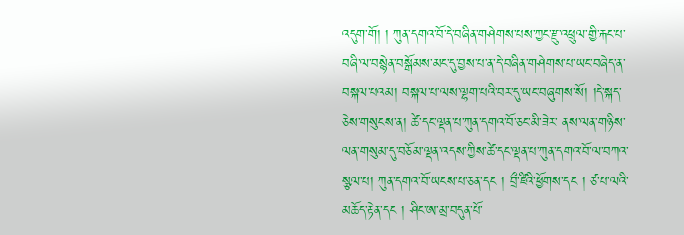འདུག་གོ། ། ཀུན་དགའ་བོ་དེ་བཞིན་གཤེགས་པས་ཀྱང་རྫུ་འཕྲུལ་གྱི་རྐང་པ་བཞི་ལ་བསྙེན་བསྒོམས་མང་དུ་བྱས་པ་ན་དེ་བཞིན་གཤེགས་པ་ཡང་བཞེད་ན་བསྐལ་པའམ། བསྐལ་པ་ལས་ལྷག་པའི་བར་དུ་ཡང་བཞུགས་སོ། །དེ་སྐད་ཅེས་གསུངས་ན། ཚེ་དང་ལྡན་པ་ཀུན་དགའ་བོ་ཅང་མི་ཟེར་ ནས་ལན་གཉིས་ལན་གསུམ་དུ་བཅོམ་ལྡན་འདས་ཀྱིས་ཚེ་དང་ལྡན་པ་ཀུན་དགའ་བོ་ལ་བཀའ་སྩལ་པ། ཀུན་དགའ་བོ་ཡངས་པ་ཅན་དང ། བྲྀ་ཛིའི་ཕྱོགས་དང ། ཙ་པ་ལའི་མཆོད་རྟེན་དང ། ཤིང་ཨ་མྲ་བདུན་པོ་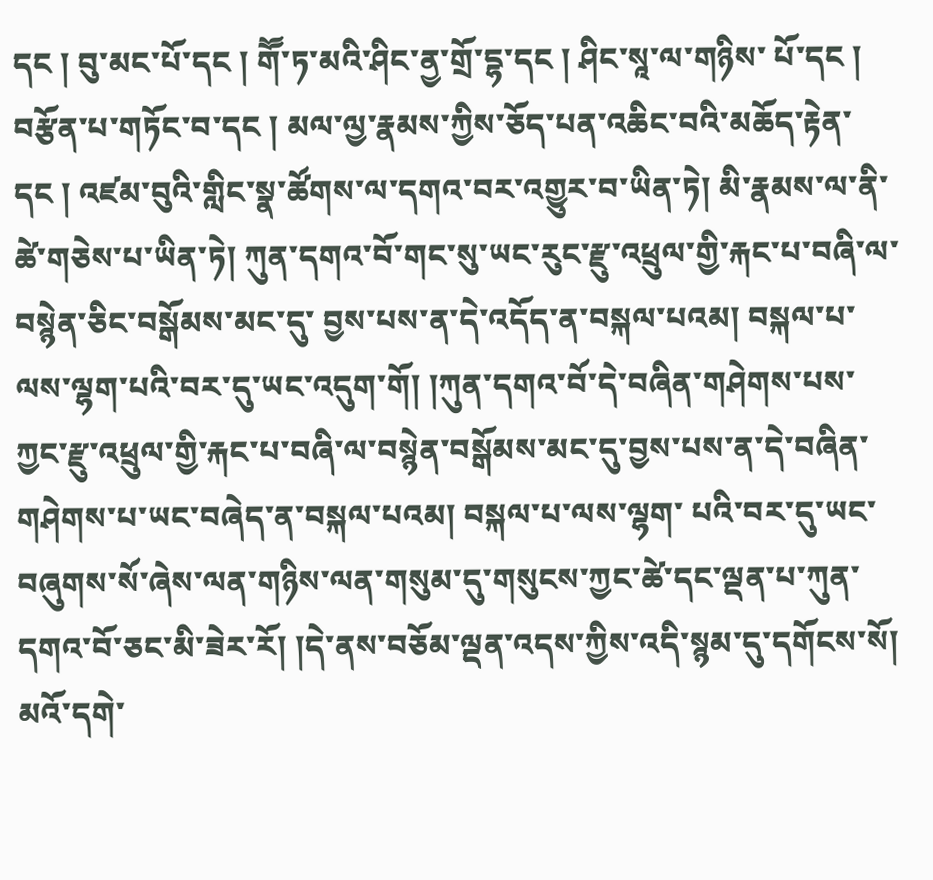དང ། བུ་མང་པོ་དང ། གཽ་ཏ་མའི་ཤིང་ནྱ་གྲོ་དྷ་དང ། ཤིང་སཱ་ལ་གཉིས་ པོ་དང ། བརྩོན་པ་གཏོང་བ་དང ། མལ་ལྱ་རྣམས་ཀྱིས་ཅོད་པན་འཆིང་བའི་མཆོད་རྟེན་དང ། འཛམ་བུའི་གླིང་སྣ་ཚོགས་ལ་དགའ་བར་འགྱུར་བ་ཡིན་ཏེ། མི་རྣམས་ལ་ནི་ཚེ་གཅེས་པ་ཡིན་ཏེ། ཀུན་དགའ་བོ་གང་སུ་ཡང་རུང་རྫུ་འཕྲུལ་གྱི་རྐང་པ་བཞི་ལ་བསྙེན་ཅིང་བསྒོམས་མང་དུ་ བྱས་པས་ན་དེ་འདོད་ན་བསྐལ་པའམ། བསྐལ་པ་ལས་ལྷག་པའི་བར་དུ་ཡང་འདུག་གོ། །ཀུན་དགའ་བོ་དེ་བཞིན་གཤེགས་པས་ཀྱང་རྫུ་འཕྲུལ་གྱི་རྐང་པ་བཞི་ལ་བསྙེན་བསྒོམས་མང་དུ་བྱས་པས་ན་དེ་བཞིན་གཤེགས་པ་ཡང་བཞེད་ན་བསྐལ་པའམ། བསྐལ་པ་ལས་ལྷག་ པའི་བར་དུ་ཡང་བཞུགས་སོ་ཞེས་ལན་གཉིས་ལན་གསུམ་དུ་གསུངས་ཀྱང་ཚེ་དང་ལྡན་པ་ཀུན་དགའ་བོ་ཅང་མི་ཟེར་རོ། །དེ་ནས་བཅོམ་ལྡན་འདས་ཀྱིས་འདི་སྙམ་དུ་དགོངས་སོ། མའོ་དགེ་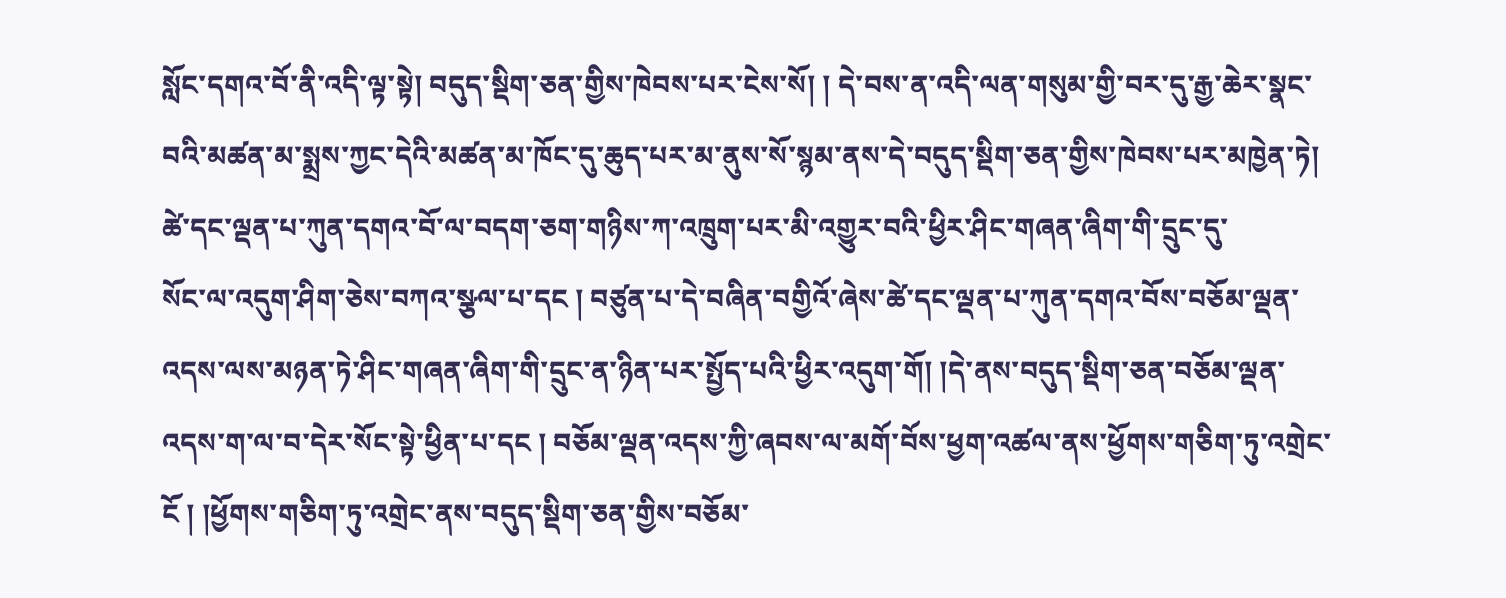སློང་དགའ་བོ་ནི་འདི་ལྟ་སྟེ། བདུད་སྡིག་ཅན་གྱིས་ཁེབས་པར་ངེས་སོ། ། དེ་བས་ན་འདི་ལན་གསུམ་གྱི་བར་དུ་རྒྱ་ཆེར་སྣང་བའི་མཚན་མ་སྨྲས་ཀྱང་དེའི་མཚན་མ་ཁོང་དུ་ཆུད་པར་མ་ནུས་སོ་སྙམ་ནས་དེ་བདུད་སྡིག་ཅན་གྱིས་ཁེབས་པར་མཁྱེན་ཏེ། ཚེ་དང་ལྡན་པ་ཀུན་དགའ་བོ་ལ་བདག་ཅག་གཉིས་ཀ་འཁྲུག་པར་མི་འགྱུར་བའི་ཕྱིར་ཤིང་གཞན་ཞིག་གི་དྲུང་དུ་
སོང་ལ་འདུག་ཤིག་ཅེས་བཀའ་སྩལ་པ་དང ། བཙུན་པ་དེ་བཞིན་བགྱིའོ་ཞེས་ཚེ་དང་ལྡན་པ་ཀུན་དགའ་བོས་བཅོམ་ལྡན་འདས་ལས་མཉན་ཏེ་ཤིང་གཞན་ཞིག་གི་དྲུང་ན་ཉིན་པར་སྤྱོད་པའི་ཕྱིར་འདུག་གོ། །དེ་ནས་བདུད་སྡིག་ཅན་བཅོམ་ལྡན་འདས་ག་ལ་བ་དེར་སོང་སྟེ་ཕྱིན་པ་དང ། བཅོམ་ལྡན་འདས་ཀྱི་ཞབས་ལ་མགོ་བོས་ཕྱག་འཚལ་ནས་ཕྱོགས་གཅིག་ཏུ་འགྲེང་ངོ ། །ཕྱོགས་གཅིག་ཏུ་འགྲེང་ནས་བདུད་སྡིག་ཅན་གྱིས་བཅོམ་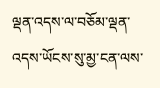ལྡན་འདས་ལ་བཅོམ་ལྡན་འདས་ཡོངས་སུ་མྱ་ངན་ལས་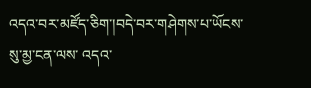འདའ་བར་མཛོད་ཅིག་།བདེ་བར་གཤེགས་པ་ཡོངས་སུ་མྱ་ངན་ལས་ འདའ་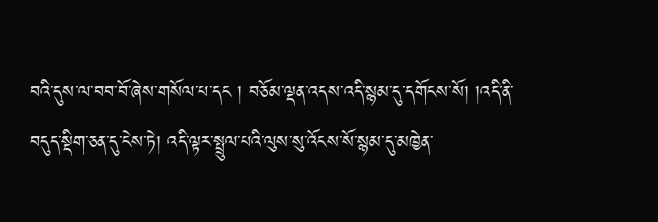བའི་དུས་ལ་བབ་བོ་ཞེས་གསོལ་པ་དང ། བཅོམ་ལྡན་འདས་འདི་སྙམ་དུ་དགོངས་སོ། །འདི་ནི་བདུད་སྡིག་ཅན་དུ་ངེས་ཏེ། འདི་ལྟར་སྤྲུལ་པའི་ལུས་སུ་འོངས་སོ་སྙམ་དུ་མཁྱེན་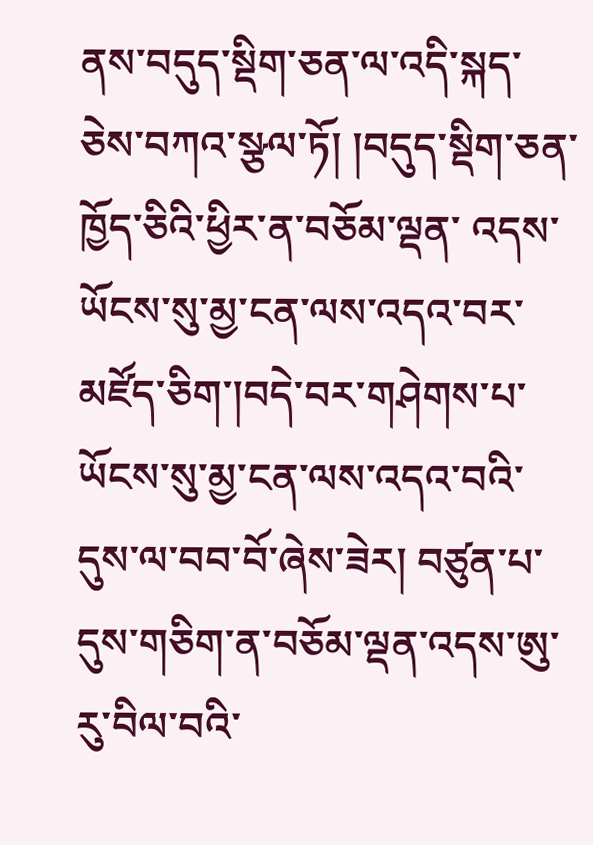ནས་བདུད་སྡིག་ཅན་ལ་འདི་སྐད་ཅེས་བཀའ་སྩལ་ཏོ། །བདུད་སྡིག་ཅན་ཁྱོད་ཅིའི་ཕྱིར་ན་བཅོམ་ལྡན་ འདས་ཡོངས་སུ་མྱ་ངན་ལས་འདའ་བར་མཛོད་ཅིག་།བདེ་བར་གཤེགས་པ་ཡོངས་སུ་མྱ་ངན་ལས་འདའ་བའི་དུས་ལ་བབ་བོ་ཞེས་ཟེར། བཙུན་པ་དུས་གཅིག་ན་བཅོམ་ལྡན་འདས་ཨུ་རུ་བིལ་བའི་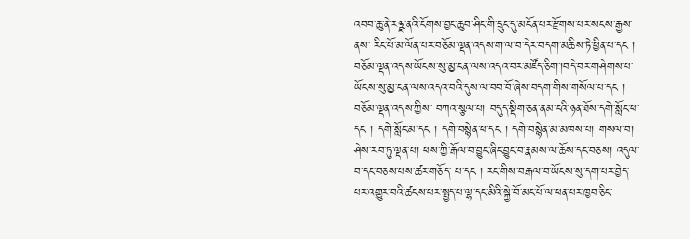འབབ་ཆུ་ནེ་རཉྫ་ནའི་ངོགས་བྱང་ཆུབ་ཤིང་གི་དྲུང་དུ་མངོན་པར་རྫོགས་པར་སངས་རྒྱས་ནས་ རིང་པོ་མ་ལོན་པར་བཅོམ་ལྡན་འདས་ག་ལ་བ་དེར་བདག་མཆིས་ཏེ་ཕྱིན་པ་དང ། བཅོམ་ལྡན་འདས་ཡོངས་སུ་མྱ་ངན་ལས་འདའ་བར་མཛོད་ཅིག་།བདེ་བར་གཤེགས་པ་ཡོངས་སུ་མྱ་ངན་ལས་འདའ་བའི་དུས་ལ་བབ་བོ་ཞེས་བདག་གིས་གསོལ་པ་དང ། བཅོམ་ལྡན་འདས་ཀྱིས་ བཀའ་སྩལ་པ། བདུད་སྡིག་ཅན་ནམ་ངའི་ཉན་ཐོས་དགེ་སློང་ཕ་དང ། དགེ་སློང་མ་དང ། དགེ་བསྙེན་ཕ་དང ། དགེ་བསྙེན་མ་མཁས་པ། གསལ་བ། ཤེས་རབ་ཏུ་ལྡན་པ། ཕས་ཀྱི་རྒོལ་བ་བྱུང་ཞིང་བྱུང་བ་རྣམས་ལ་ཆོས་དང་བཅས། འདུལ་བ་དང་བཅས་པས་ཚར་གཅོད་ པ་དང ། རང་གིས་བརྒལ་བ་ཡོངས་སུ་དག་པར་བྱེད་པར་འགྱུར་བའི་ཚངས་པར་སྤྱད་པ་ལྷ་དང་མིའི་སྐྱེ་བོ་མང་པོ་ལ་ཕན་པར་ཁྱབ་ཅིང་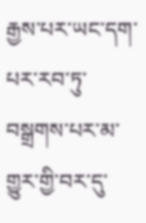རྒྱས་པར་ཡང་དག་པར་རབ་ཏུ་བསྒྲགས་པར་མ་གྱུར་གྱི་བར་དུ་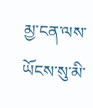མྱ་ངན་ལས་ཡོངས་སུ་མི་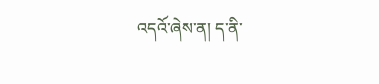འདའོ་ཞེས་ན། ད་ནི་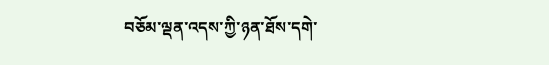བཅོམ་ལྡན་འདས་ཀྱི་ཉན་ཐོས་དགེ་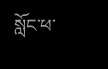སློང་ཕ་